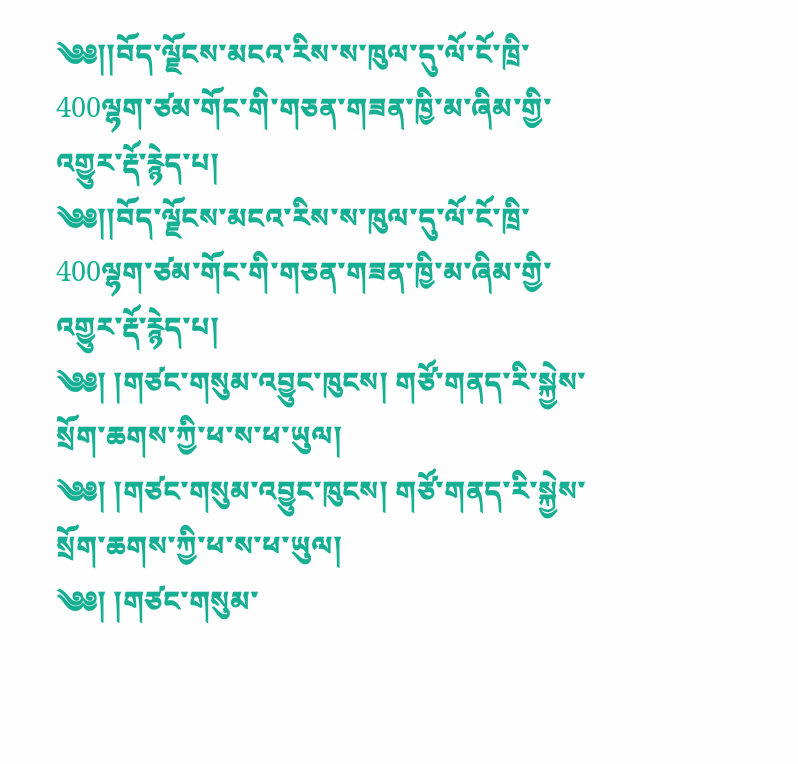༄༅།།བོད་ལྗོངས་མངའ་རིས་ས་ཁུལ་དུ་ལོ་ངོ་ཁྲི་400ལྷག་ཙམ་གོང་གི་གཅན་གཟན་ཁྱི་མ་ཞིམ་གྱི་འགྱུར་རྡོ་རྙེད་པ།
༄༅།།བོད་ལྗོངས་མངའ་རིས་ས་ཁུལ་དུ་ལོ་ངོ་ཁྲི་400ལྷག་ཙམ་གོང་གི་གཅན་གཟན་ཁྱི་མ་ཞིམ་གྱི་འགྱུར་རྡོ་རྙེད་པ།
༄༅། །གཙང་གསུམ་འབྱུང་ཁུངས། གཙོ་གནད་རི་སྐྱེས་སྲོག་ཆགས་ཀྱི་ཕ་ས་ཕ་ཡུལ།
༄༅། །གཙང་གསུམ་འབྱུང་ཁུངས། གཙོ་གནད་རི་སྐྱེས་སྲོག་ཆགས་ཀྱི་ཕ་ས་ཕ་ཡུལ།
༄༅། །གཙང་གསུམ་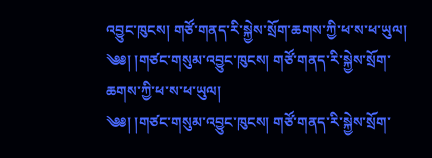འབྱུང་ཁུངས། གཙོ་གནད་རི་སྐྱེས་སྲོག་ཆགས་ཀྱི་ཕ་ས་ཕ་ཡུལ།
༄༅། །གཙང་གསུམ་འབྱུང་ཁུངས། གཙོ་གནད་རི་སྐྱེས་སྲོག་ཆགས་ཀྱི་ཕ་ས་ཕ་ཡུལ།
༄༅། །གཙང་གསུམ་འབྱུང་ཁུངས། གཙོ་གནད་རི་སྐྱེས་སྲོག་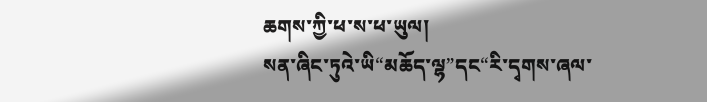ཆགས་ཀྱི་ཕ་ས་ཕ་ཡུལ།
སན་ཞིང་ཏུའེ་ཡི“མཆོད་ལྷ”དང“རི་དྭགས་ཞལ་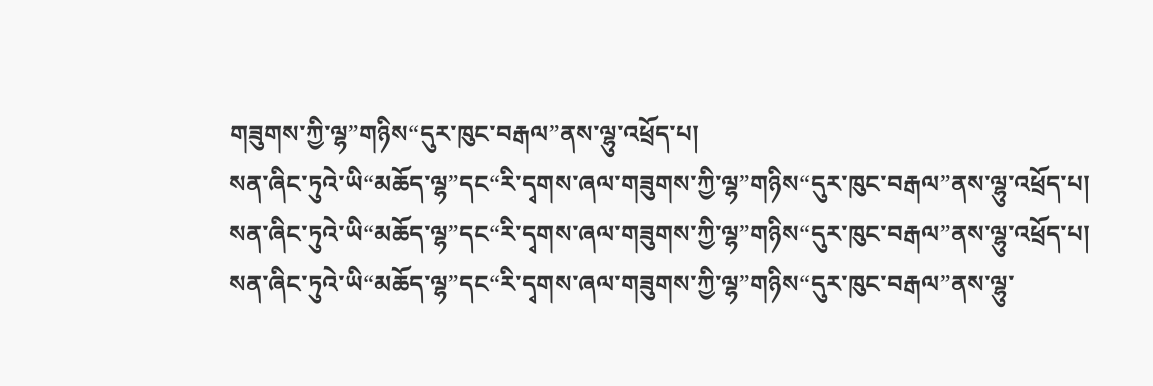གཟུགས་ཀྱི་ལྷ”གཉིས“དུར་ཁུང་བརྒལ”ནས་ལྷུ་འཕྲོད་པ།
སན་ཞིང་ཏུའེ་ཡི“མཆོད་ལྷ”དང“རི་དྭགས་ཞལ་གཟུགས་ཀྱི་ལྷ”གཉིས“དུར་ཁུང་བརྒལ”ནས་ལྷུ་འཕྲོད་པ།
སན་ཞིང་ཏུའེ་ཡི“མཆོད་ལྷ”དང“རི་དྭགས་ཞལ་གཟུགས་ཀྱི་ལྷ”གཉིས“དུར་ཁུང་བརྒལ”ནས་ལྷུ་འཕྲོད་པ།
སན་ཞིང་ཏུའེ་ཡི“མཆོད་ལྷ”དང“རི་དྭགས་ཞལ་གཟུགས་ཀྱི་ལྷ”གཉིས“དུར་ཁུང་བརྒལ”ནས་ལྷུ་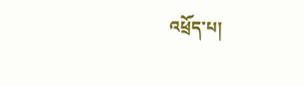འཕྲོད་པ།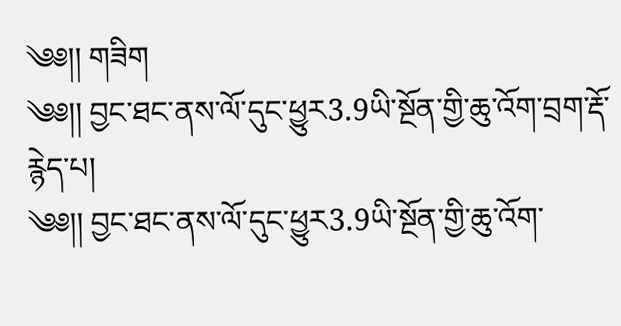༄༅།། གཟིག
༄༅།། བྱང་ཐང་ནས་ལོ་དུང་ཕྱུར3.9ཡི་སྔོན་གྱི་ཆུ་འོག་བྲག་རྡོ་རྙེད་པ།
༄༅།། བྱང་ཐང་ནས་ལོ་དུང་ཕྱུར3.9ཡི་སྔོན་གྱི་ཆུ་འོག་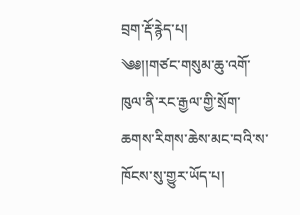བྲག་རྡོ་རྙེད་པ།
༄༅།།གཙང་གསུམ་ཆུ་འགོ་ཁུལ་ནི་རང་རྒྱལ་གྱི་སྲོག་ཆགས་རིགས་ཆེས་མང་བའི་ས་ཁོངས་སུ་གྱུར་ཡོད་པ།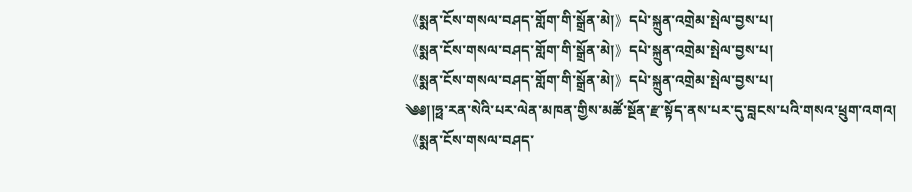《སྨན་ངོས་གསལ་བཤད་གློག་གི་སྒྲོན་མེ།》དཔེ་སྐྲུན་འགྲེམ་སྤེལ་བྱས་པ།
《སྨན་ངོས་གསལ་བཤད་གློག་གི་སྒྲོན་མེ།》དཔེ་སྐྲུན་འགྲེམ་སྤེལ་བྱས་པ།
《སྨན་ངོས་གསལ་བཤད་གློག་གི་སྒྲོན་མེ།》དཔེ་སྐྲུན་འགྲེམ་སྤེལ་བྱས་པ།
༄༅།།ཧྥ་རན་སེའི་པར་ལེན་མཁན་གྱིས་མཚོ་སྔོན་རྫ་སྟོད་ནས་པར་དུ་བླངས་པའི་གསའ་ཕྲུག་འགའ།
《སྨན་ངོས་གསལ་བཤད་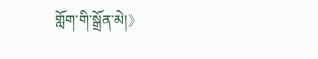གློག་གི་སྒྲོན་མེ།》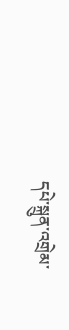དཔེ་སྐྲུན་འགྲེམ་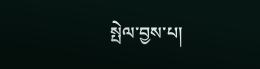སྤེལ་བྱས་པ།